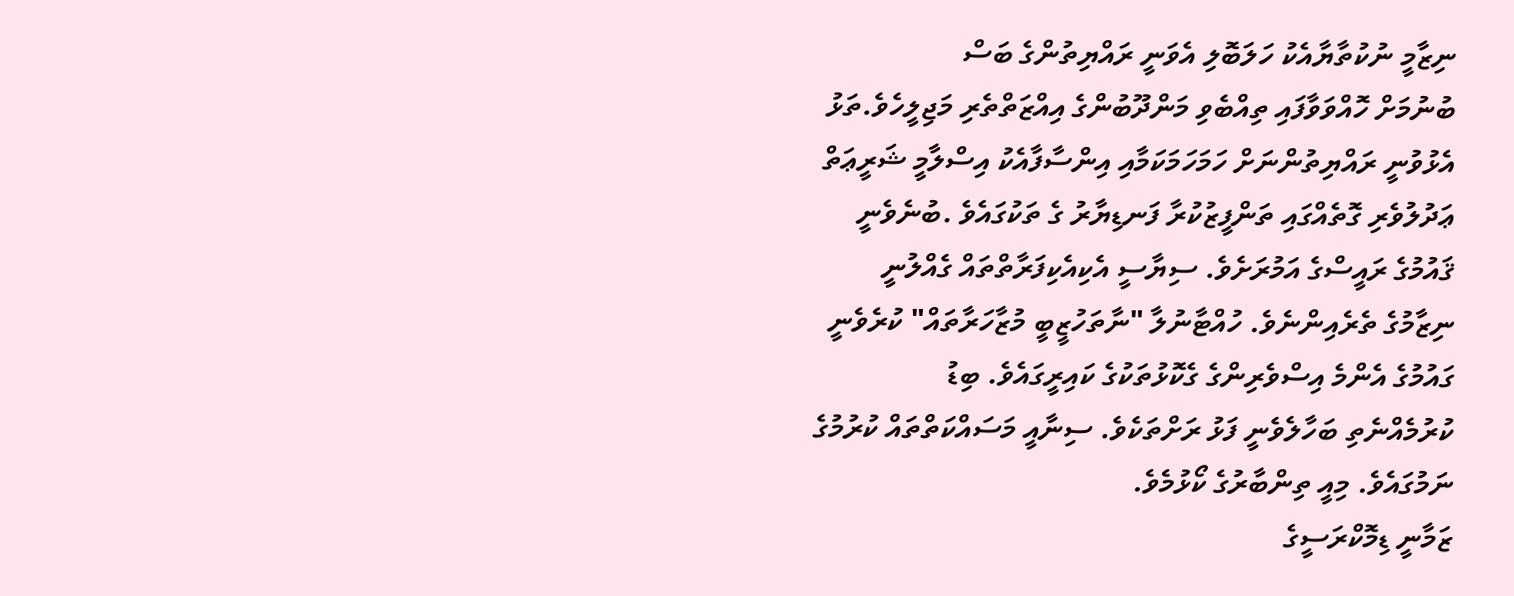ނިޒާމީ ނުކުތާޔާއެކު ހަލަބޮލި އެވަނީ ރައްޔިތުންގެ ބަސް
ބުނުމަށް ހޮއްވަވާފައި ތިއްބެވި މަންދޫބުންގެ އިއްޒަތްތެރި މަޖިލީހެވެ.ތަޅު
އެޅުވުނީ ރައްޔިތުންނަށް ހަމަހަމަކަމާއި އިންސާފާއެކު އިސްލާމީ ޝަރީޢަތް
ޢަދުލުވެރި ގޮތެއްގައި ތަންފީޒުކުރާ ފަނޑިޔާރު ގެ ތަކުގައެވެ .ބުނެވެނީ
ޤައުމުގެ ރައީސްގެ އަމުރަށެވެ. ސިޔާސީ އެކިއެކިފަރާތްތައް ގެއްލުނީ
ނިޒާމުގެ ތެރެއިންނެވެ. ހުއްޓާނުލާ "ނާތަހުޒީބީ މުޒާހަރާތައް" ކުރެވެނީ
ގައުމުގެ އެންމެ އިސްވެރިންގެ ގެކޮޅުތަކުގެ ކައިރީގައެވެ. ބިޑު
ކުރުމެއްނެތި ބަހާލެވެނީ ފަޅު ރަށްތަކެވެ. ސިނާއީ މަސައްކަތްތައް ކުރުމުގެ
ނަމުގައެވެ. މިއީ ތިންބާރުގެ ކޯޅުމެވެ.
ޒަމާނީ ޑިމޮކްރަސީގެ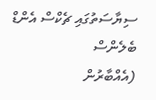ސިޔާސަތުގައި ޗެކްސް އެންޑް ބެލެންސް
(އެއްބާރުން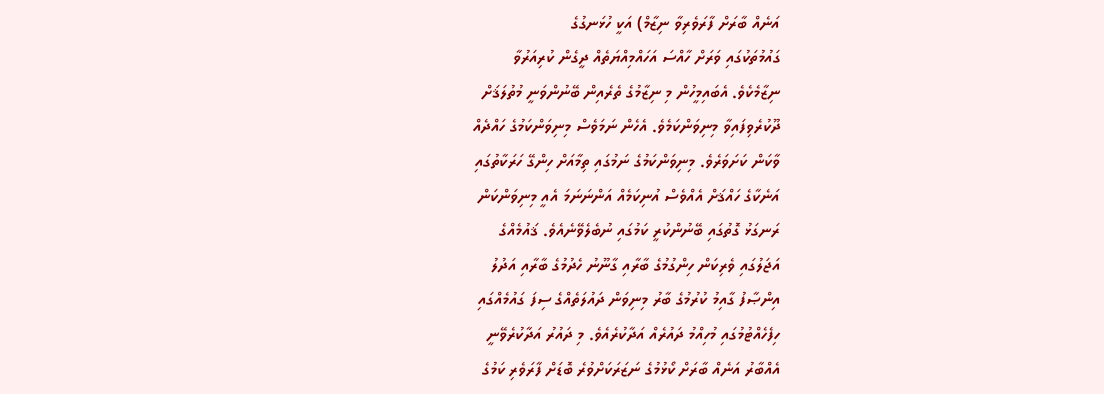އަނެއް ބާރަށް ފާރަވެރިވާ ނިޒާމް) އަކީ ހުޅަނގުގެ
ގައުމުތަކުގައި ވަރަށް ހާއްސަ އަހައްމިއްޔަތެއް ދީގެން ކުރިއަރުވާ
ނިޒާމެކެވެ. އެބައިމީހުން މި ނިޒާމުގެ ތެރެއިން ބޭނުންވަނީ މުތުލަޤަށް
ދޫކުރެވިފައިވާ މިނިވަންކަމެވެ. އެހެން ނަމަވެސް މިނިވަންކަމުގެ ހައްދެއް
ވާކަން ކަށަވަރެވެ. މިނިވަންކަމުގެ ނަމުގައި ތިމާއަށް ހިންގޭ ހަރަކާތުގައި
އަނެކާގެ ހައްޤަށް އެއްވެސް އުނިކަމެއް އަންނަނަމަ އެއީ މިނިވަންކަން
ރަނގަޅު ގޮތުގައި ބޭނުންކުރީ ކަމުގައި ނުބެލެވޭނެއެވެ. ޤައުމެއްގެ
އަޖަލުގައި ވެރިކަން ހިންގުމުގެ ބާރާއި ގާނޫނު ހެދުމުގެ ބާރާއި އަދުލު
އިންޞާފު ގާއިމު ކުރުމުގެ ބާރު މިނިވަން ދައުލަތެއްގެ ސިފަ ގައުމެއްގައި
ހިފެހެއްޓުމުގައި މުހިއްމު ދައުރެއް އަދާކުރެއެވެ. މި ދައުރު އަދާކުރެވޭނީ
އެއްބާރު އަނެއް ބާރަށް ކޯޅުމުގެ ނަޒަރަކަށްވުރެ ބޮޑަށް ފާރަވެރި ކަމުގެ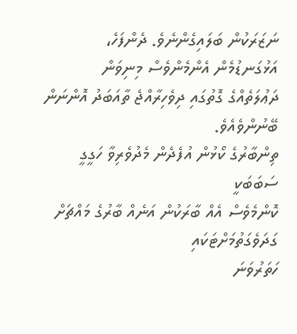ނަޒަރަކުން ބަލައިގެންނެވެ. ދެންފަހެ، އަޅުގަނޑުމެން އެންމެންވެސް މިނިވަން
ދަޢުލަތެއްގެ ގޮތުގައި ދިވެހިރާއްޖެ ތާއަބަދު އޮންނަން
ބޭނުންވެއެވެ.
ތިންބާރުގެ ކޯޅުން އުފެދެން މެދުވެރިވާ ހަގީގީ ސަބަބަކީ
ކޮންމެވެސް އެއް ބާރަކުން އަނެއް ބާރުގެ މައްޗަށް ގަދަވެގަތުމަށްޓަކައި
ހަތަރުވަނަ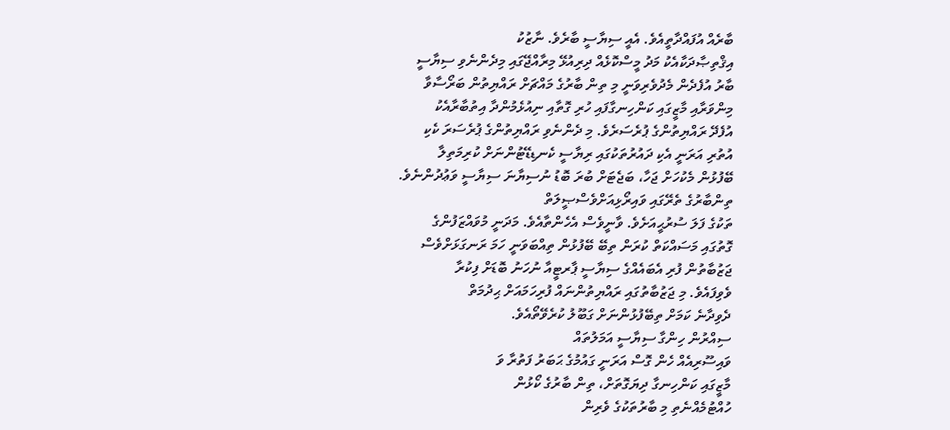ބާރެއް އުފައްދާތީއެވެ. އެއީ ސިޔާސީ ބާރެވެ. ނާޒުކު
އިޤްތިޞާދަކާއެކު މަދު މީސްކޮޅެއް ދިރިއުޅޭ މިރާއްޖޭގައި މިދެންނެވި ސިޔާސީ
ބާރު އުފެދެން މެދުވެރިވަނީ މި ތިން ބާރުގެ މައްޗަށް ރައްޔިތުން ބަރޯސާވާ
މިންވަރާއި މާޒީގައި ކަންހިނގާފައި ހުރި ގޮތާއި ނިއުޅެމުންދާ އިތުބާރާއެކު
އުފެދޭ ރައްޔިތުންގެ ޕުރެސަރެވެ. މި ދެންނެވި ރައްޔިތުންގެ ޕުރެސަރަ ކެކި
އުތުރި އަރަނީ އެކި ދައުރުތަކުގައި ރިޔާސީ ކެނޑިޑޭޓުންނަށް ކުރިމަތިލާ
ބޭފުޅުން މެކުހަށް ޖަހާ، ބަޖެޓަށް ބުރަ ބޮޑު ނުސިޔާނަ ސިޔާސީ ވަޢުދުންނެވެ.
ތިންބާރުގެ ތެރޭގައި ވައިރޯޅިއަށްވެސްޞީލަތް
ތަކުގެ ފަލަ ސުރުޙީއަށެވެ. ވާނީވެސް އެހެންތާއެވެ. މަދަނީ މުވައްޒަފުންގެ
ގޮތުގައި މަސައްކަތް ކުރަން ތިބޭ ބޭފުޅުން ތިއްބަވަނީ ހަމަ ރަނގަޅަށްވެސް
ޖަޒުބާތުން ފުރި އެބައެއްގެ ސިޔާސީ ޕާރޓީއާ ނުހަނު ބޮޑަށް ފިކުރާ
ވެވިފައެވެ. މި ޖަޒުބާތުގައި ރައްޔިތުންނައް ފުރިހަމައަށް ޙިދުމަތް
ދެވިދާނެ ކަމަށް ތިބޭފުޅުންނަށް ގަބޫލު ކުރެވޭތޯއެވެ.
ސިއްރުން ހިންގާ ސިޔާސީ އަމަލުތައް
ވައިސޫރިއެއް ހެން ގޮސް އަރަނީ ގައުމުގެ ޙަބަރު ފަތުރާ ވަ
މާޒީގައި ކަންހިނގާ ދިޔަގޮތަށް، ތިން ބާރުގެ ކޯޅުން
ހުއްޓުމެއްނެތި މި ބާރުތަކުގެ ވެރިން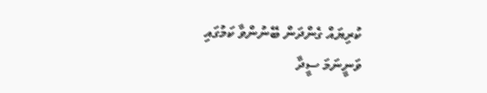ކުރިޔައް ގެންދަން ބޭނުންވާ ކަމުގައި
ވަނީނަމަ ސީދާ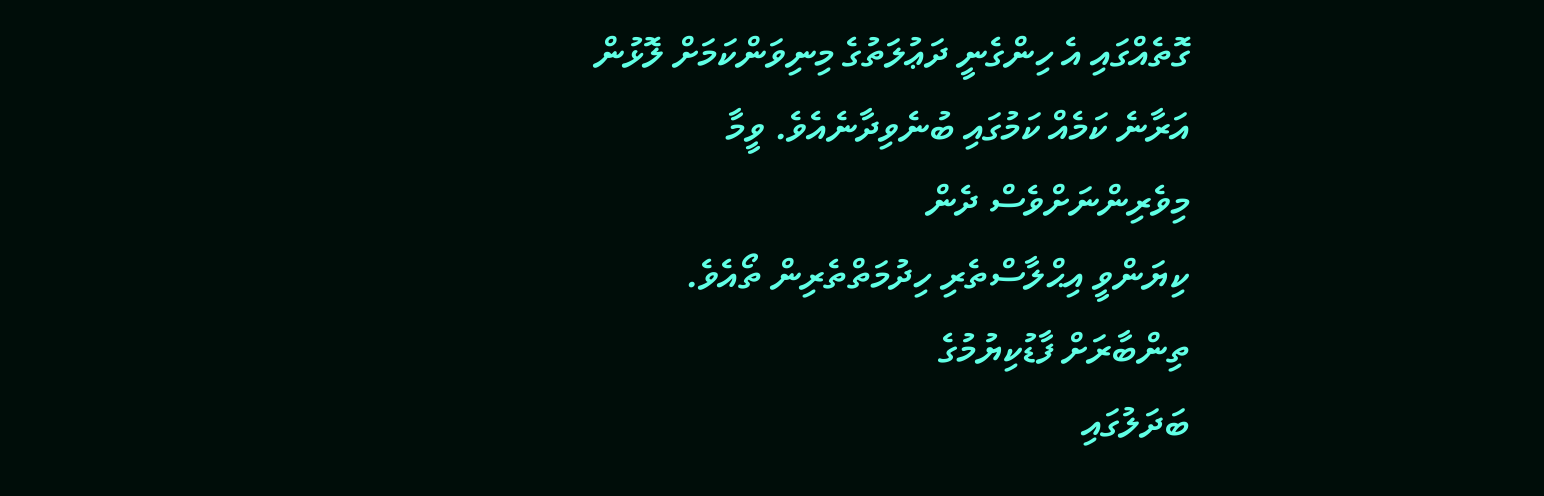ގޮތެއްގައި އެ ހިންގެނީ ދަޢުލަތުގެ މިނިވަންކަމަށް ލޮޅުން
އަރާނެ ކަމެއް ކަމުގައި ބުނެވިދާނެއެވެ. ވީމާ މިވެރިންނަށްވެސް ދެން
ކިޔަންވީ އިޙްލާސްތެރި ހިދުމަތްތެރިން ތޯއެވެ. ތިންބާރަށް ފާޑުކިޔުމުގެ
ބަދަލުގައި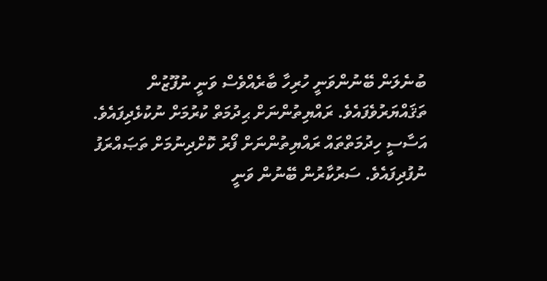ބުނެލަން ބޭނުންވަނީ ހުރިހާ ބާރެއްވެސް ވަނީ ނުފޫޒުން
ތަޤައްޔަރުވެފައެވެ. ރައްޔިތުންނަށް ޙިދުމަތް ކުރުމަށް ނުކުޅެދިފައެވެ.
އަސާސީ ހިދުމަތްތައް ރައްޔިތުންނަށް ފޯރު ކޮށްދިނުމަށް ތަޞައްރަފު
ނުފުދިފައެވެ. ސަރުކާރުން ބޭނުން ވަނީ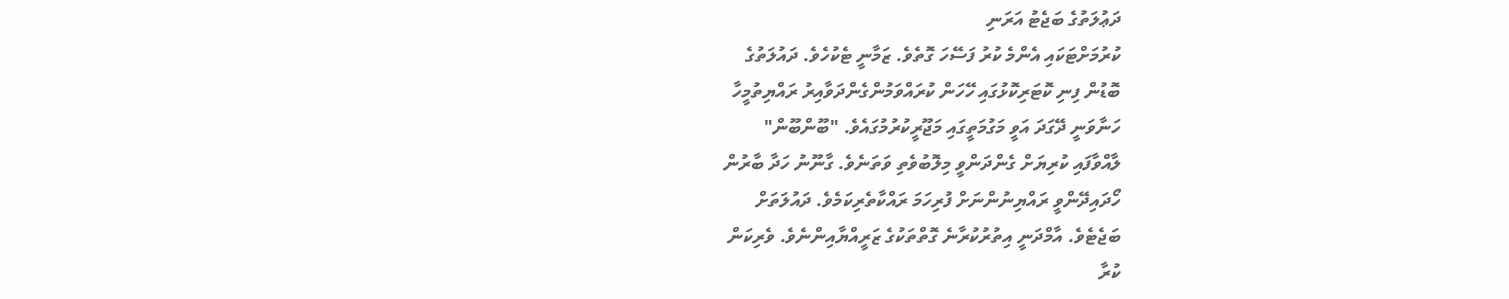ދަޢުލަތުގެ ބަޖެޓު އަރަނި
ކުރުމަށްޓަކައި އެންމެ ކުރު ފަސޭހަ ގޮތެވެ. ޒަމާނީ ޓެކުހެވެ. ދައުލަތުގެ
ބޮޑުން ފިނި ކޮޓަރިކޮޅުގައި ހޭހަން ކުރައްވަމުންގެންދަވާއިރު ރައްޔިތުމީހާ
ހަނާވަނީ ދޭގަދަ އަވީ މަގުމަތީގައި މަޖޫރީކުރުމުގައެވެ. "ބޫންބޫން"
ލާއްވާފައި ކުރިޔަށް ގެންދަންވީ މިލޮބުވެތި ވަތަނެވެ. ގާނޫނު ހަދާ ބާރުން
ހޯދައިދޭންވީ ރައްޔިނުންނަށް ފުރިހަމަ ރައްކާތެރިކަމެވެ. ދައުލަތަށް
ބަޖެޓެވެ. އާމްދަނީ އިތުރުކުރާނެ ގޮތްތަކުގެ ޒަރީއްޔާއިންނެވެ. ވެރިކަން
ކުރާ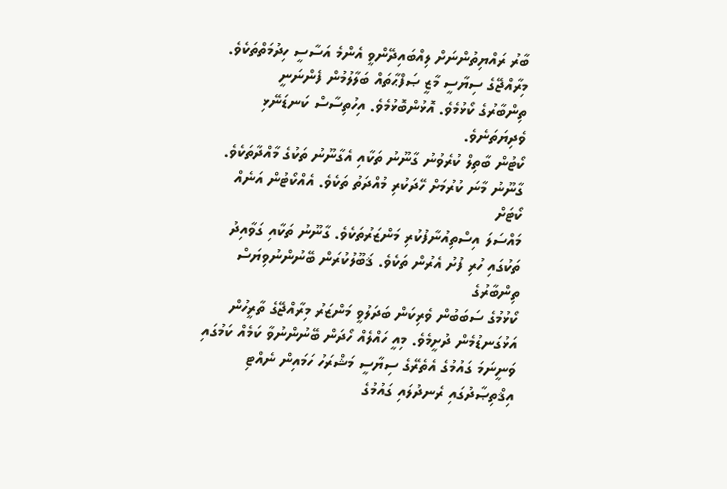ބާރު ރައްޔިތުންނަށް ލިއްބައިދޭންވީ އެންމެ އަސާސީ ހިދުމަތްތަކެވެ.
މިރާއްޖޭގެ ސިޔާސީ މާޒީ ޞަފްޙާތައް ބަލާލުމުން ފެންނަނީ
ތިންބާރުގެ ކޯޅުމެވެ. އޮޅުންބޮޅުމެވެ. އިހުތިސާސް ކަނޑަނޭޅި ވެދިޔަތަނެވެ.
ކޯޓުން ބާތިލް ކުރެވުނު ގާނޫނު ތަކާއި އެގާނޫނު ތަކުގެ މާއްދާތަކެވެ.
ގާނޫނު މާނަ ކުރުމަށް ހޭދަކުރި މުއްދަތު ތަކެވެ. އެއްކޯޓުން އަނެއް ކޯޓަށް
މައްސަލަ އިސްތިއުނާފުކުރި މަންޒަރުތަކެވެ. ގާނޫނު ތަކާއި ގަވާއިދު
ތަކުގައި ހުރި ފުށު އެރުން ތަކެވެ. ޤަބޫލުކުރަން ބޭނުންނުވިޔަސް ތިންބާރުގެ
ކޯޅުމުގެ ސަބަބުން ވެރިކަން ބަދަލުވީ މަންޒަރު މިރާއްޖޭގެ ތާރީހުން
އަޅުގަނޑުމެން ދުށީމެވެ. މިއީ ހައްލެއް ހޯދަން ބޭނުންނުވާ ކަމެއް ކަމުގައި
ވަނީނަމަ ގައުމުގެ އެތެރޭގެ ސިޔާސީ މަޝްރަހު ހަމައިން ނެއްޓި
އިޤްތިޞާދުގައި ރެނދުލައި ގައުމުގެ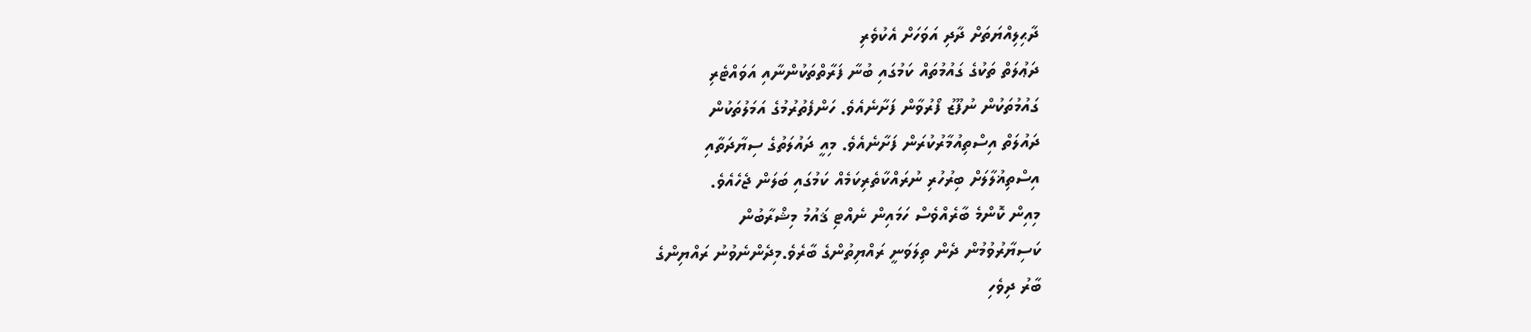ދާޙިލިއްޔަތަށް ދާދި އަވަހަށް އެކުވެރި
ދަޢުލަތް ތަކުގެ ގައުމުތައް ކަމުގައި ބުނާ ފަރާތްތަކުންނާއި އަވައްޓެރި
ގައުމުތަކުން ނުފޫޒު ފޯރުވާން ފަށާނެއެވެ. ހަންފެތުރުމުގެ އަމަލުތަކުން
ދައުލަތް އިސްތިއުމާރުކުރަން ފަށާނެއެވެ. މިއީ ދައުލަތުގެ ސިޔާދަތާއި
އިސްތިޣުލާލަށް ބިރުހުރި ނުރައްކާތެރިކަމެއް ކަމުގައި ބަލަން ޖެހެއެވެ.
މިއިން ކޮންމެ ބާރެއްވެސް ހަމައިން ނެއްޓި ޤައުމު މިޝްރާބުން
ކަސިޔާރުވުމުން ދެން ތިލަވަނީ ރައްޔިތުންގެ ބާރެވެ.މިދެންނެވުނު ރައްޔިންގެ
ބާރު ދިވެހި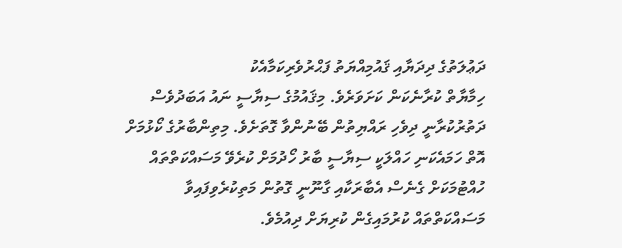ދަޢުލަތުގެ ދިދަޔާއި ޤައުމިއްޔަތު ފަޙްރުވެރިކަމާއެކު
ހިމާޔާތް ކުރާނެކަން ކަށަވަރެވެ. މިޤައުމުގެ ސިޔާސީ ނައު އަބަދުވެސް
ދަތުރުކުރާނީ ދިވެހި ރައްޔިތުން ބޭނުންވާ ގޮތަށެވެ. މިތިންބާރުގެ ކޯޅުމަށް
އޮތް ހަމައެކަނި ހައްލަކީ ސިޔާސީ ބާރު ހޯދުމަށް ކުރެވޭ މަސައްކަތްތައް
ހުއްޓުމަކަށް ގެނެސް އެބާރަކާއި ގާނޫނީ ގޮތުން މަތިކުރެވިފައިވާ
މަސައްކަތްތައް ކުރުމައިގެން ކުރިޔަށް ދިއުމެވެ.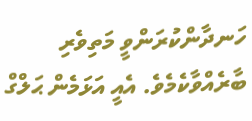ހަނދާންކުރަންވީ މަތިވެރި
ބާރެއްވާކެމެވެ. އެއީ އަޅަމެން ޙަލްގް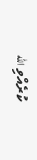ކުރެއްވި الله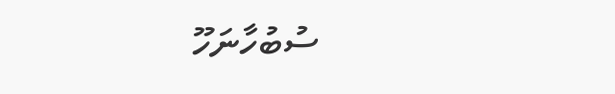ސުބުހާނަހޫ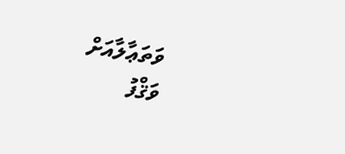ވަތަޢާލާއަށް
ވަޤްފު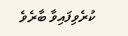ކުރެވިފައިވާ ބާރެވެ